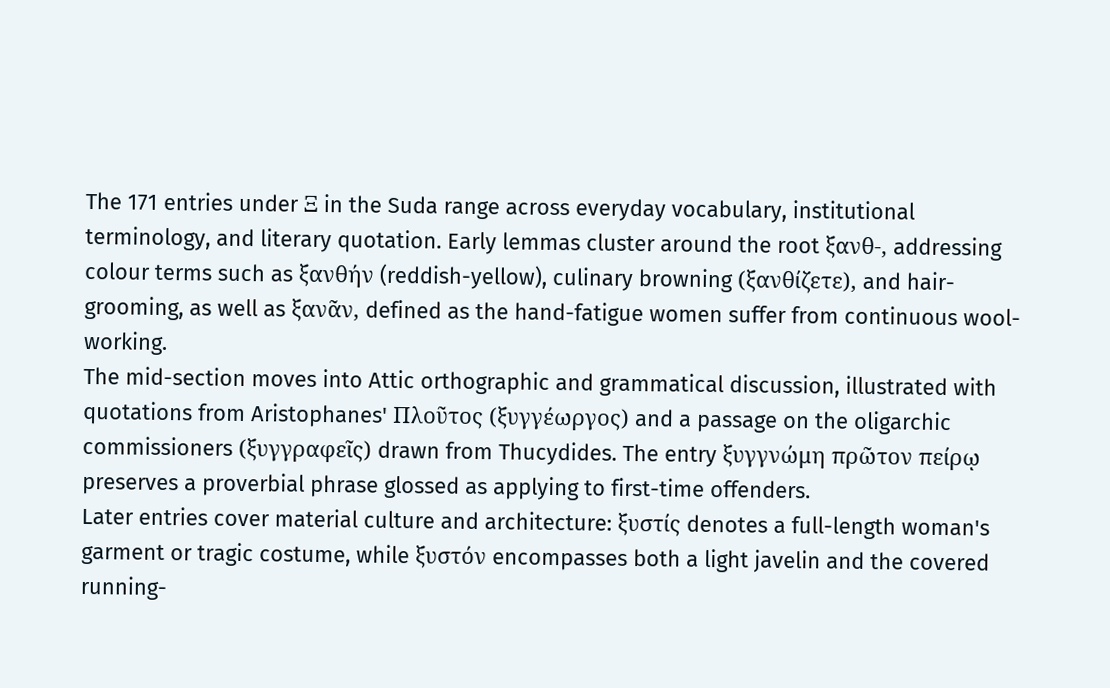The 171 entries under Ξ in the Suda range across everyday vocabulary, institutional terminology, and literary quotation. Early lemmas cluster around the root ξανθ-, addressing colour terms such as ξανθήν (reddish-yellow), culinary browning (ξανθίζετε), and hair-grooming, as well as ξανᾶν, defined as the hand-fatigue women suffer from continuous wool-working.
The mid-section moves into Attic orthographic and grammatical discussion, illustrated with quotations from Aristophanes' Πλοῦτος (ξυγγέωργος) and a passage on the oligarchic commissioners (ξυγγραφεῖς) drawn from Thucydides. The entry ξυγγνώμη πρῶτον πείρῳ preserves a proverbial phrase glossed as applying to first-time offenders.
Later entries cover material culture and architecture: ξυστίς denotes a full-length woman's garment or tragic costume, while ξυστόν encompasses both a light javelin and the covered running-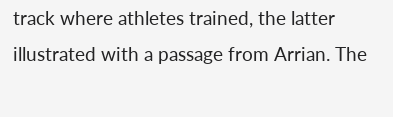track where athletes trained, the latter illustrated with a passage from Arrian. The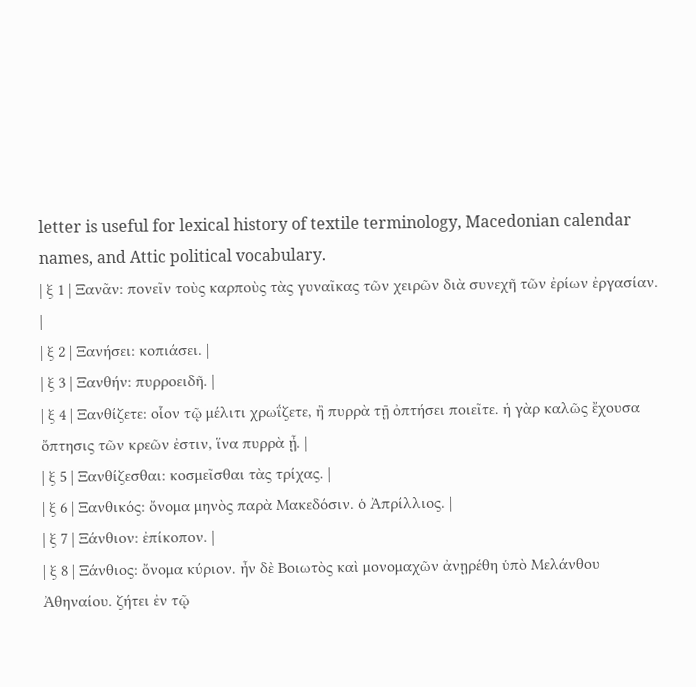letter is useful for lexical history of textile terminology, Macedonian calendar names, and Attic political vocabulary.
| ξ 1 | Ξανᾶν: πονεῖν τοὺς καρποὺς τὰς γυναῖκας τῶν χειρῶν διὰ συνεχῆ τῶν ἐρίων ἐργασίαν. |
| ξ 2 | Ξανήσει: κοπιάσει. |
| ξ 3 | Ξανθήν: πυρροειδῆ. |
| ξ 4 | Ξανθίζετε: οἷον τῷ μέλιτι χρωΐζετε, ἢ πυρρὰ τῇ ὀπτήσει ποιεῖτε. ἡ γὰρ καλῶς ἔχουσα ὄπτησις τῶν κρεῶν ἐστιν, ἵνα πυρρὰ ᾖ. |
| ξ 5 | Ξανθίζεσθαι: κοσμεῖσθαι τὰς τρίχας. |
| ξ 6 | Ξανθικός: ὄνομα μηνὸς παρὰ Μακεδόσιν. ὁ Ἀπρίλλιος. |
| ξ 7 | Ξάνθιον: ἐπίκοπον. |
| ξ 8 | Ξάνθιος: ὄνομα κύριον. ἦν δὲ Βοιωτὸς καὶ μονομαχῶν ἀνῃρέθη ὑπὸ Μελάνθου Ἀθηναίου. ζήτει ἐν τῷ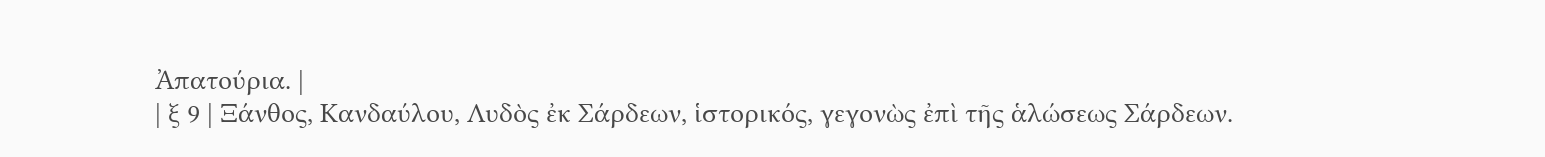Ἀπατούρια. |
| ξ 9 | Ξάνθος, Κανδαύλου, Λυδὸς ἐκ Σάρδεων, ἱστορικός, γεγονὼς ἐπὶ τῆς ἁλώσεως Σάρδεων.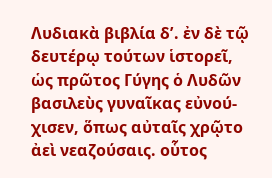Λυδιακὰ βιβλία δʹ. ἐν δὲ τῷ δευτέρῳ τούτων ἱστορεῖ, ὡς πρῶτος Γύγης ὁ Λυδῶν βασιλεὺς γυναῖκας εὐνού‐ χισεν, ὅπως αὐταῖς χρῷτο ἀεὶ νεαζούσαις. οὗτος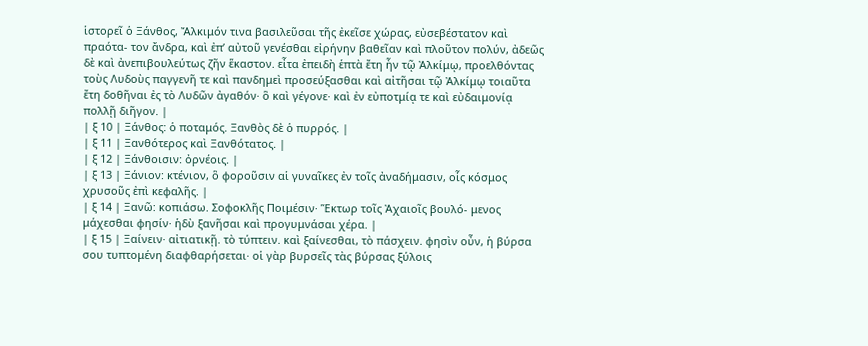ἱστορεῖ ὁ Ξάνθος, Ἄλκιμόν τινα βασιλεῦσαι τῆς ἐκεῖσε χώρας, εὐσεβέστατον καὶ πραότα‐ τον ἄνδρα, καὶ ἐπ’ αὐτοῦ γενέσθαι εἰρήνην βαθεῖαν καὶ πλοῦτον πολύν, ἀδεῶς δὲ καὶ ἀνεπιβουλεύτως ζῆν ἕκαστον. εἶτα ἐπειδὴ ἑπτὰ ἔτη ἦν τῷ Ἀλκίμῳ, προελθόντας τοὺς Λυδοὺς παγγενῆ τε καὶ πανδημεὶ προσεύξασθαι καὶ αἰτῆσαι τῷ Ἀλκίμῳ τοιαῦτα ἔτη δοθῆναι ἐς τὸ Λυδῶν ἀγαθόν· ὃ καὶ γέγονε· καὶ ἐν εὐποτμίᾳ τε καὶ εὐδαιμονίᾳ πολλῇ διῆγον. |
| ξ 10 | Ξάνθος: ὁ ποταμός. Ξανθὸς δὲ ὁ πυρρός. |
| ξ 11 | Ξανθότερος καὶ Ξανθότατος. |
| ξ 12 | Ξάνθοισιν: ὀρνέοις. |
| ξ 13 | Ξάνιον: κτένιον, ὃ φοροῦσιν αἱ γυναῖκες ἐν τοῖς ἀναδήμασιν, οἷς κόσμος χρυσοῦς ἐπὶ κεφαλῆς. |
| ξ 14 | Ξανῶ: κοπιάσω. Σοφοκλῆς Ποιμέσιν· Ἕκτωρ τοῖς Ἀχαιοῖς βουλό‐ μενος μάχεσθαι φησίν· ἡδὺ ξανῆσαι καὶ προγυμνάσαι χέρα. |
| ξ 15 | Ξαίνειν· αἰτιατικῇ. τὸ τύπτειν. καὶ ξαίνεσθαι, τὸ πάσχειν. φησὶν οὖν, ἡ βύρσα σου τυπτομένη διαφθαρήσεται· οἱ γὰρ βυρσεῖς τὰς βύρσας ξύλοις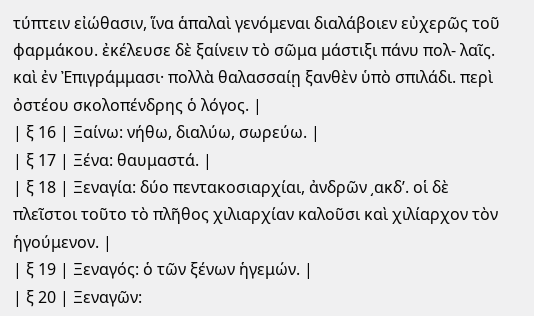τύπτειν εἰώθασιν, ἵνα ἁπαλαὶ γενόμεναι διαλάβοιεν εὐχερῶς τοῦ φαρμάκου. ἐκέλευσε δὲ ξαίνειν τὸ σῶμα μάστιξι πάνυ πολ‐ λαῖς. καὶ ἐν Ἐπιγράμμασι· πολλὰ θαλασσαίῃ ξανθὲν ὑπὸ σπιλάδι. περὶ ὀστέου σκολοπένδρης ὁ λόγος. |
| ξ 16 | Ξαίνω: νήθω, διαλύω, σωρεύω. |
| ξ 17 | Ξένα: θαυμαστά. |
| ξ 18 | Ξεναγία: δύο πεντακοσιαρχίαι, ἀνδρῶν ͵ακδʹ. οἱ δὲ πλεῖστοι τοῦτο τὸ πλῆθος χιλιαρχίαν καλοῦσι καὶ χιλίαρχον τὸν ἡγούμενον. |
| ξ 19 | Ξεναγός: ὁ τῶν ξένων ἡγεμών. |
| ξ 20 | Ξεναγῶν: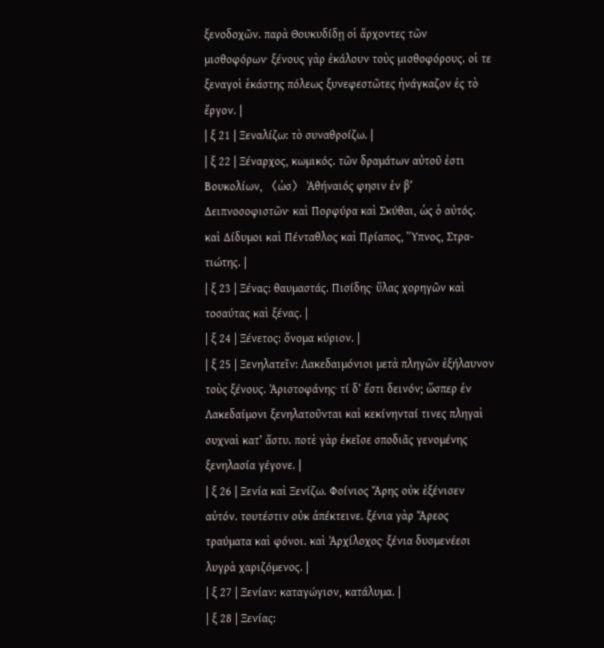ξενοδοχῶν. παρὰ Θουκυδίδῃ οἱ ἄρχοντες τῶν μισθοφόρων· ξένους γὰρ ἐκάλουν τοὺς μισθοφόρους. οἱ τε ξεναγοὶ ἑκάστης πόλεως ξυνεφεστῶτες ἠνάγκαζον ἐς τὸ ἔργον. |
| ξ 21 | Ξεναλίζω: τὸ συναθροίζω. |
| ξ 22 | Ξέναρχος, κωμικός. τῶν δραμάτων αὐτοῦ ἐστι Βουκολίων, 〈ὡσ〉 Ἀθήναιός φησιν ἐν βʹ Δειπνοσοφιστῶν· καὶ Πορφύρα καὶ Σκύθαι, ὡς ὁ αὐτός. καὶ Δίδυμοι καὶ Πένταθλος καὶ Πρίαπος, Ὕπνος, Στρα‐ τιώτης. |
| ξ 23 | Ξένας: θαυμαστάς. Πισίδης· ὕλας χορηγῶν καὶ τοσαύτας καὶ ξένας. |
| ξ 24 | Ξένετος: ὄνομα κύριον. |
| ξ 25 | Ξενηλατεῖν: Λακεδαιμόνιοι μετὰ πληγῶν ἐξήλαυνον τοὺς ξένους. Ἀριστοφάνης· τί δ’ ἔστι δεινόν; ὥσπερ ἐν Λακεδαίμονι ξενηλατοῦνται καὶ κεκίνηνταί τινες πληγαὶ συχναὶ κατ’ ἄστυ. ποτὲ γὰρ ἐκεῖσε σποδιᾶς γενομένης ξενηλασία γέγονε. |
| ξ 26 | Ξενία καὶ Ξενίζω. Φοίνιος Ἄρης οὐκ ἐξένισεν αὐτόν. τουτέστιν οὐκ ἀπέκτεινε. ξένια γὰρ Ἄρεος τραύματα καὶ φόνοι. καὶ Ἀρχίλοχος· ξένια δυσμενέεσι λυγρὰ χαριζόμενος. |
| ξ 27 | Ξενίαν: καταγώγιον, κατάλυμα. |
| ξ 28 | Ξενίας: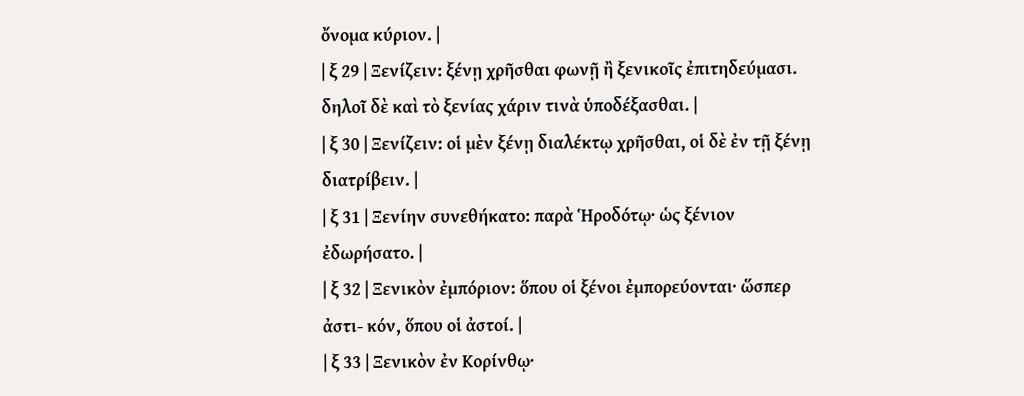ὄνομα κύριον. |
| ξ 29 | Ξενίζειν: ξένῃ χρῆσθαι φωνῇ ἢ ξενικοῖς ἐπιτηδεύμασι. δηλοῖ δὲ καὶ τὸ ξενίας χάριν τινὰ ὑποδέξασθαι. |
| ξ 30 | Ξενίζειν: οἱ μὲν ξένῃ διαλέκτῳ χρῆσθαι, οἱ δὲ ἐν τῇ ξένῃ διατρίβειν. |
| ξ 31 | Ξενίην συνεθήκατο: παρὰ Ἡροδότῳ· ὡς ξένιον ἐδωρήσατο. |
| ξ 32 | Ξενικὸν ἐμπόριον: ὅπου οἱ ξένοι ἐμπορεύονται· ὥσπερ ἀστι‐ κόν, ὅπου οἱ ἀστοί. |
| ξ 33 | Ξενικὸν ἐν Κορίνθῳ·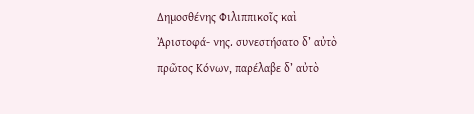Δημοσθένης Φιλιππικοῖς καὶ Ἀριστοφά‐ νης. συνεστήσατο δ’ αὐτὸ πρῶτος Κόνων, παρέλαβε δ’ αὐτὸ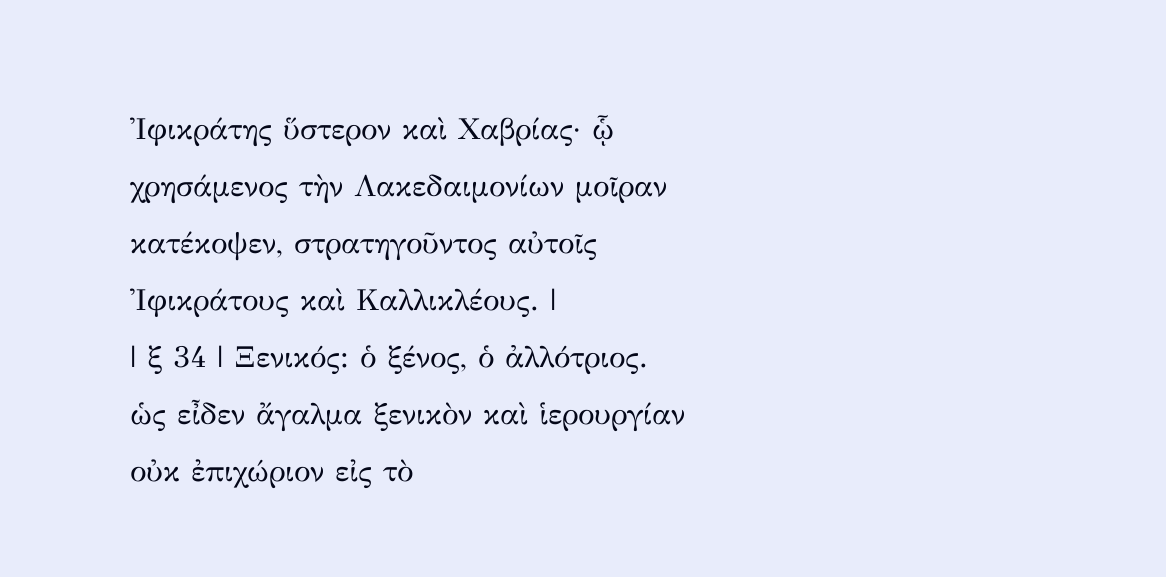Ἰφικράτης ὕστερον καὶ Χαβρίας· ᾧ χρησάμενος τὴν Λακεδαιμονίων μοῖραν κατέκοψεν, στρατηγοῦντος αὐτοῖς Ἰφικράτους καὶ Καλλικλέους. |
| ξ 34 | Ξενικός: ὁ ξένος, ὁ ἀλλότριος. ὡς εἶδεν ἄγαλμα ξενικὸν καὶ ἱερουργίαν οὐκ ἐπιχώριον εἰς τὸ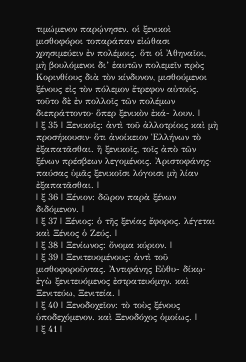τιμώμενον παρῴνησεν. οἱ ξενικοὶ μισθοφόροι τοπαράπαν εἰώθασι χρησιμεύειν ἐν πολέμοις. ὅτι οἱ Ἀθηναῖοι, μὴ βουλόμενοι δι’ ἑαυτῶν πολεμεῖν πρὸς Κορινθίους διὰ τὸν κίνδυνον, μισθούμενοι ξένους εἰς τὸν πόλεμον ἔτρεφον αὐτούς. τοῦτο δὲ ἐν πολλοῖς τῶν πολέμων διεπράττοντο· ὅπερ ξενικὸν ἐκά‐ λουν. |
| ξ 35 | Ξενικοῖς: ἀντὶ τοῦ ἀλλοτρίοις καὶ μὴ προσήκουσιν· ὅτι ἀνοίκειον Ἑλλήνων τὸ ἐξαπατᾶσθαι. ἢ ξενικοῖς, τοῖς ἀπὸ τῶν ξένων πρέσβεων λεγομένοις. Ἀριστοφάνης· παύσας ὑμᾶς ξενικοῖσι λόγοισι μὴ λίαν ἐξαπατᾶσθαι. |
| ξ 36 | Ξένιον: δῶρον παρὰ ξένων διδόμενον. |
| ξ 37 | Ξένιος: ὁ τῆς ξενίας ἔφορος. λέγεται καὶ Ξένιος ὁ Ζεύς. |
| ξ 38 | Ξενίωνος: ὄνομα κύριον. |
| ξ 39 | Ξενιτευομένους: ἀντὶ τοῦ μισθοφοροῦντας. Ἀντιφάνης Εὐθυ‐ δίκῳ· ἐγὼ ξενιτευόμενος ἐστρατευόμην. καὶ Ξενιτεύω, Ξενιτεία. |
| ξ 40 | Ξενοδοχεῖον: τὸ τοὺς ξένους ὑποδεχόμενον. καὶ Ξενοδόχος ὁμοίως. |
| ξ 41 |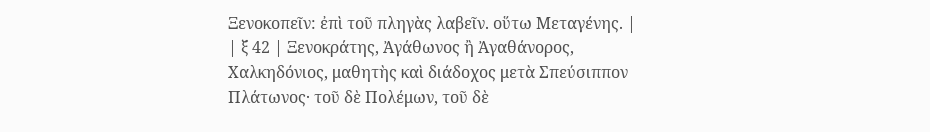Ξενοκοπεῖν: ἐπὶ τοῦ πληγὰς λαβεῖν. οὕτω Μεταγένης. |
| ξ 42 | Ξενοκράτης, Ἀγάθωνος ἢ Ἀγαθάνορος, Χαλκηδόνιος, μαθητὴς καὶ διάδοχος μετὰ Σπεύσιππον Πλάτωνος· τοῦ δὲ Πολέμων, τοῦ δὲ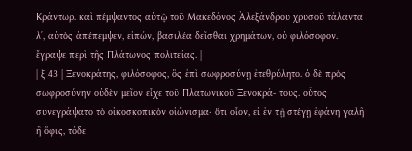Κράντωρ. καὶ πέμψαντος αὐτῷ τοῦ Μακεδόνος Ἀλεξάνδρου χρυσοῦ τάλαντα λʹ, αὐτὸς ἀπέπεμψεν, εἰπών, βασιλέα δεῖσθαι χρημάτων, οὐ φιλόσοφον. ἔγραψε περὶ τῆς Πλάτωνος πολιτείας. |
| ξ 43 | Ξενοκράτης, φιλόσοφος, ὃς ἐπὶ σωφροσύνῃ ἐτεθρύλητο. ὁ δὲ πρὸς σωφροσύνην οὐδὲν μεῖον εἶχε τοῦ Πλατωνικοῦ Ξενοκρά‐ τους. οὗτος συνεγράψατο τὸ οἰκοσκοπικὸν οἰώνισμα· ὅτι οἷον, εἰ ἐν τῇ στέγῃ ἐφάνη γαλῆ ἢ ὄφις, τόδε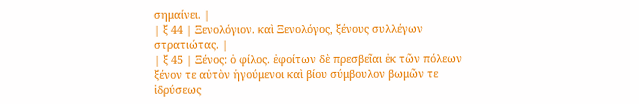σημαίνει. |
| ξ 44 | Ξενολόγιον. καὶ Ξενολόγος, ξένους συλλέγων στρατιώτας. |
| ξ 45 | Ξένος: ὁ φίλος. ἐφοίτων δὲ πρεσβεῖαι ἐκ τῶν πόλεων ξένον τε αὐτὸν ἡγούμενοι καὶ βίου σύμβουλον βωμῶν τε ἱδρύσεως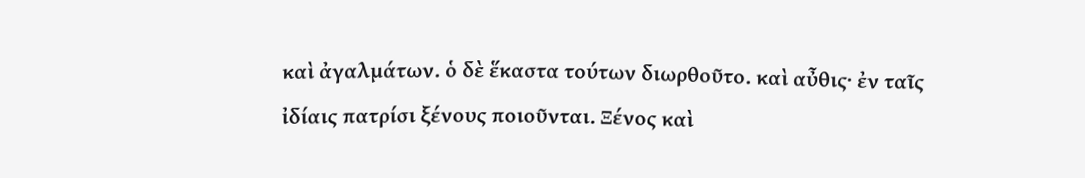καὶ ἀγαλμάτων. ὁ δὲ ἕκαστα τούτων διωρθοῦτο. καὶ αὖθις· ἐν ταῖς ἰδίαις πατρίσι ξένους ποιοῦνται. Ξένος καὶ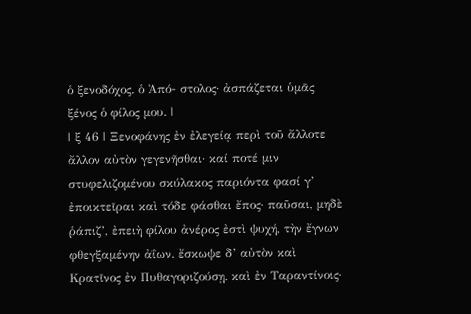ὁ ξενοδόχος. ὁ Ἀπό‐ στολος· ἀσπάζεται ὑμᾶς ξένος ὁ φίλος μου. |
| ξ 46 | Ξενοφάνης ἐν ἐλεγείᾳ περὶ τοῦ ἄλλοτε ἄλλον αὐτὸν γεγενῆσθαι· καί ποτέ μιν στυφελιζομένου σκύλακος παριόντα φασί γ’ ἐποικτεῖραι καὶ τόδε φάσθαι ἔπος· παῦσαι, μηδὲ ῥάπιζ’, ἐπειὴ φίλου ἀνέρος ἐστὶ ψυχή, τὴν ἔγνων φθεγξαμένην ἀΐων. ἔσκωψε δ’ αὐτὸν καὶ Κρατῖνος ἐν Πυθαγοριζούσῃ. καὶ ἐν Ταραντίνοις·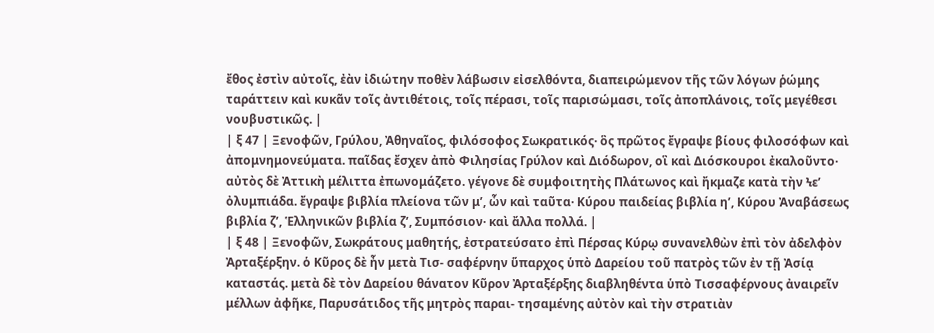ἔθος ἐστὶν αὐτοῖς, ἐὰν ἰδιώτην ποθὲν λάβωσιν εἰσελθόντα, διαπειρώμενον τῆς τῶν λόγων ῥώμης ταράττειν καὶ κυκᾶν τοῖς ἀντιθέτοις, τοῖς πέρασι, τοῖς παρισώμασι, τοῖς ἀποπλάνοις, τοῖς μεγέθεσι νουβυστικῶς. |
| ξ 47 | Ξενοφῶν, Γρύλου, Ἀθηναῖος, φιλόσοφος Σωκρατικός· ὃς πρῶτος ἔγραψε βίους φιλοσόφων καὶ ἀπομνημονεύματα. παῖδας ἔσχεν ἀπὸ Φιλησίας Γρύλον καὶ Διόδωρον, οἳ καὶ Διόσκουροι ἐκαλοῦντο· αὐτὸς δὲ Ἀττικὴ μέλιττα ἐπωνομάζετο. γέγονε δὲ συμφοιτητὴς Πλάτωνος καὶ ἤκμαζε κατὰ τὴν Ϟεʹ ὀλυμπιάδα. ἔγραψε βιβλία πλείονα τῶν μʹ, ὧν καὶ ταῦτα· Κύρου παιδείας βιβλία ηʹ, Κύρου Ἀναβάσεως βιβλία ζʹ, Ἑλληνικῶν βιβλία ζʹ, Συμπόσιον· καὶ ἄλλα πολλά. |
| ξ 48 | Ξενοφῶν, Σωκράτους μαθητής, ἐστρατεύσατο ἐπὶ Πέρσας Κύρῳ συνανελθὼν ἐπὶ τὸν ἀδελφὸν Ἀρταξέρξην. ὁ Κῦρος δὲ ἦν μετὰ Τισ‐ σαφέρνην ὕπαρχος ὑπὸ Δαρείου τοῦ πατρὸς τῶν ἐν τῇ Ἀσίᾳ καταστάς. μετὰ δὲ τὸν Δαρείου θάνατον Κῦρον Ἀρταξέρξης διαβληθέντα ὑπὸ Τισσαφέρνους ἀναιρεῖν μέλλων ἀφῆκε, Παρυσάτιδος τῆς μητρὸς παραι‐ τησαμένης αὐτὸν καὶ τὴν στρατιὰν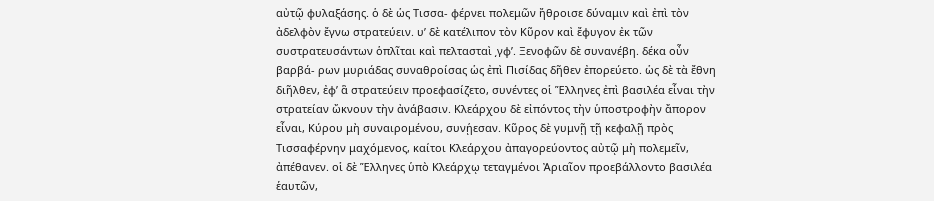αὐτῷ φυλαξάσης. ὁ δὲ ὡς Τισσα‐ φέρνει πολεμῶν ἤθροισε δύναμιν καὶ ἐπὶ τὸν ἀδελφὸν ἔγνω στρατεύειν. υʹ δὲ κατέλιπον τὸν Κῦρον καὶ ἔφυγον ἐκ τῶν συστρατευσάντων ὁπλῖται καὶ πελτασταὶ ͵γφʹ. Ξενοφῶν δὲ συνανέβη. δέκα οὖν βαρβά‐ ρων μυριάδας συναθροίσας ὡς ἐπὶ Πισίδας δῆθεν ἐπορεύετο. ὡς δὲ τὰ ἔθνη διῆλθεν, ἐφ’ ἃ στρατεύειν προεφασίζετο, συνέντες οἱ Ἕλληνες ἐπὶ βασιλέα εἶναι τὴν στρατείαν ὤκνουν τὴν ἀνάβασιν. Κλεάρχου δὲ εἰπόντος τὴν ὑποστροφὴν ἄπορον εἶναι, Κύρου μὴ συναιρομένου, συνῄεσαν. Κῦρος δὲ γυμνῇ τῇ κεφαλῇ πρὸς Τισσαφέρνην μαχόμενος, καίτοι Κλεάρχου ἀπαγορεύοντος αὐτῷ μὴ πολεμεῖν, ἀπέθανεν. οἱ δὲ Ἕλληνες ὑπὸ Κλεάρχῳ τεταγμένοι Ἀριαῖον προεβάλλοντο βασιλέα ἑαυτῶν,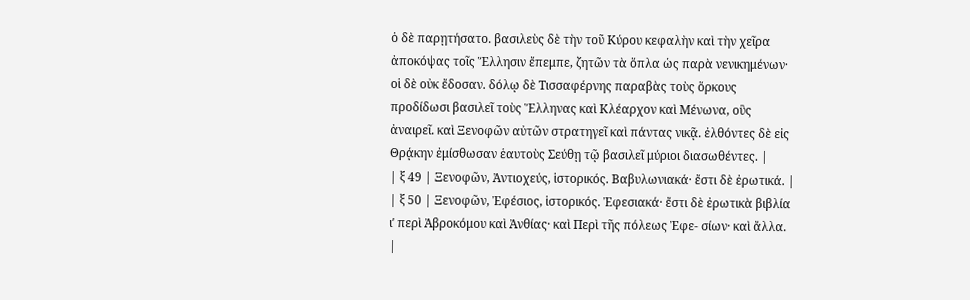ὁ δὲ παρῃτήσατο. βασιλεὺς δὲ τὴν τοῦ Κύρου κεφαλὴν καὶ τὴν χεῖρα ἀποκόψας τοῖς Ἕλλησιν ἔπεμπε, ζητῶν τὰ ὅπλα ὡς παρὰ νενικημένων· οἱ δὲ οὐκ ἔδοσαν. δόλῳ δὲ Τισσαφέρνης παραβὰς τοὺς ὅρκους προδίδωσι βασιλεῖ τοὺς Ἕλληνας καὶ Κλέαρχον καὶ Μένωνα, οὓς ἀναιρεῖ. καὶ Ξενοφῶν αὐτῶν στρατηγεῖ καὶ πάντας νικᾷ. ἐλθόντες δὲ εἰς Θρᾴκην ἐμίσθωσαν ἑαυτοὺς Σεύθῃ τῷ βασιλεῖ μύριοι διασωθέντες. |
| ξ 49 | Ξενοφῶν, Ἀντιοχεύς, ἱστορικός. Βαβυλωνιακά· ἔστι δὲ ἐρωτικά. |
| ξ 50 | Ξενοφῶν, Ἐφέσιος, ἱστορικός. Ἐφεσιακά· ἔστι δὲ ἐρωτικὰ βιβλία ιʹ περὶ Ἀβροκόμου καὶ Ἀνθίας· καὶ Περὶ τῆς πόλεως Ἐφε‐ σίων· καὶ ἄλλα. |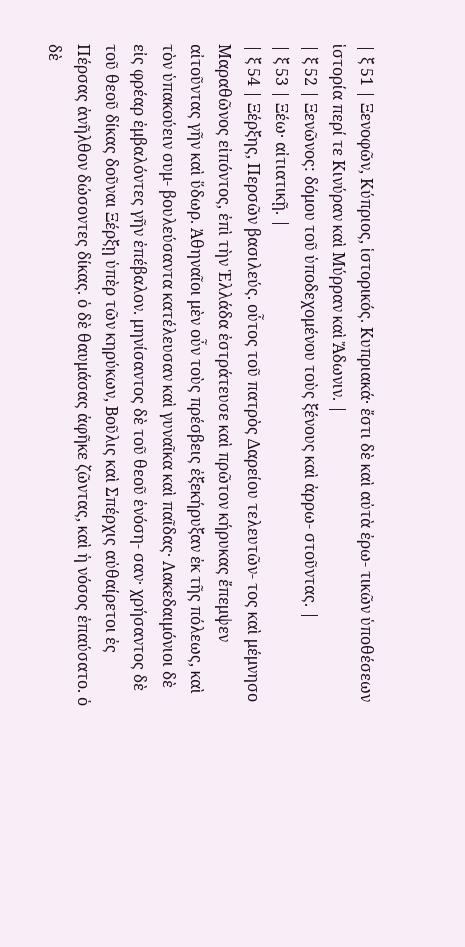| ξ 51 | Ξενοφῶν, Κύπριος, ἱστορικός. Κυπριακά· ἔστι δὲ καὶ αὐτὰ ἐρω‐ τικῶν ὑποθέσεων ἱστορία περί τε Κινύραν καὶ Μύρραν καὶ Ἄδωνιν. |
| ξ 52 | Ξενῶνος: δόμου τοῦ ὑποδεχομένου τοὺς ξένους καὶ ἀρρω‐ στοῦντας. |
| ξ 53 | Ξέω· αἰτιατικῇ. |
| ξ 54 | Ξέρξης, Περσῶν βασιλεύς. οὗτος τοῦ πατρὸς Δαρείου τελευτῶν‐ τος καὶ μέμνησο Μαραθῶνος εἰπόντος, ἐπὶ τὴν Ἑλλάδα ἐστράτευσε καὶ πρῶτον κήρυκας ἔπεμψεν αἰτοῦντας γῆν καὶ ὕδωρ. Ἀθηναῖοι μὲν οὖν τοὺς πρέσβεις ἐξεκήρυξαν ἐκ τῆς πόλεως, καὶ τὸν ὑπακούειν συμ‐ βουλεύσαντα κατέλευσαν καὶ γυναῖκα καὶ παῖδας· Λακεδαιμόνιοι δὲ εἰς φρέαρ ἐμβαλόντες γῆν ἐπέβαλον. μηνίσαντος δὲ τοῦ θεοῦ ἐνόση‐ σαν· χρήσαντος δὲ τοῦ θεοῦ δίκας δοῦναι Ξέρξῃ ὑπὲρ τῶν κηρύκων, Βοῦλις καὶ Σπέρχις αὐθαίρετοι ἐς Πέρσας ἀνῆλθον δώσοντες δίκας. ὁ δὲ θαυμάσας ἀφῆκε ζῶντας, καὶ ἡ νόσος ἐπαύσατο. ὁ δὲ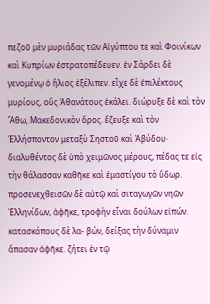πεζοῦ μὲν μυριάδας τῶν Αἰγύπτου τε καὶ Φοινίκων καὶ Κυπρίων ἐστρατοπέδευεν. ἐν Σάρδει δὲ γενομένῳ ὁ ἥλιος ἐξέλιπεν. εἶχε δὲ ἐπιλέκτους μυρίους, οὓς Ἀθανάτους ἐκάλει. διώρυξε δὲ καὶ τὸν Ἄθω, Μακεδονικὸν ὄρος. ἔζευξε καὶ τὸν Ἑλλήσποντον μεταξὺ Σηστοῦ καὶ Ἀβύδου· διαλυθέντος δὲ ὑπὸ χειμῶνος μέρους, πέδας τε εἰς τὴν θάλασσαν καθῆκε καὶ ἐμαστίγου τὸ ὕδωρ. προσενεχθεισῶν δὲ αὐτῷ καὶ σιταγωγῶν νηῶν Ἑλληνίδων, ἀφῆκε, τροφὴν εἶναι δούλων εἰπών. κατασκόπους δὲ λα‐ βών, δείξας τὴν δύναμιν ἅπασαν ἀφῆκε. ζήτει ἐν τῷ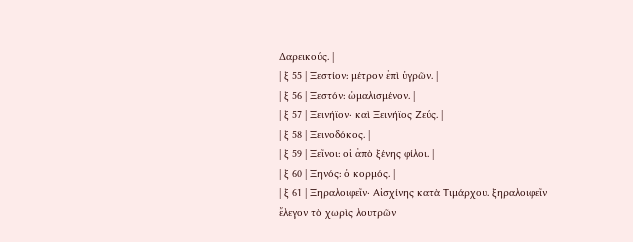Δαρεικούς. |
| ξ 55 | Ξεστίον: μέτρον ἐπὶ ὑγρῶν. |
| ξ 56 | Ξεστόν: ὡμαλισμένον. |
| ξ 57 | Ξεινήϊον· καὶ Ξεινήϊος Ζεύς. |
| ξ 58 | Ξεινοδόκος. |
| ξ 59 | Ξεῖνοι: οἱ ἀπὸ ξένης φίλοι. |
| ξ 60 | Ξηνός: ὁ κορμός. |
| ξ 61 | Ξηραλοιφεῖν· Αἰσχίνης κατὰ Τιμάρχου. ξηραλοιφεῖν ἔλεγον τὸ χωρὶς λουτρῶν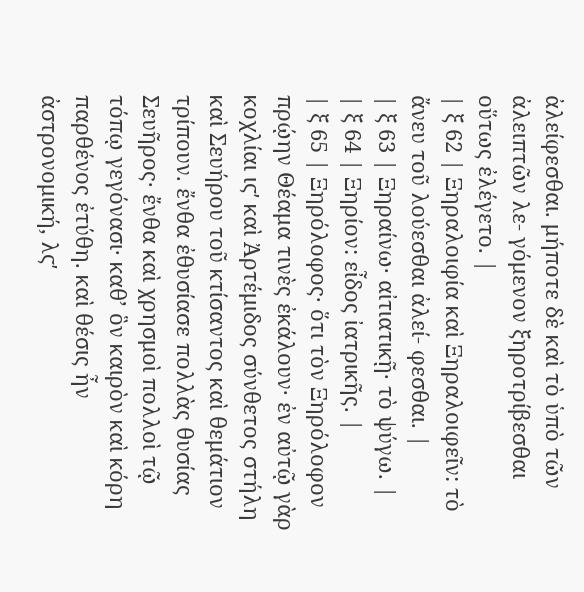ἀλείφεσθαι. μήποτε δὲ καὶ τὸ ὑπὸ τῶν ἀλειπτῶν λε‐ γόμενον ξηροτρίβεσθαι οὕτως ἐλέγετο. |
| ξ 62 | Ξηραλοιφία καὶ Ξηραλοιφεῖν: τὸ ἄνευ τοῦ λούεσθαι ἀλεί‐ φεσθαι. |
| ξ 63 | Ξηραίνω· αἰτιατικῇ· τὸ ψύγω. |
| ξ 64 | Ξηρίον: εἶδος ἰατρικῆς. |
| ξ 65 | Ξηρόλοφος· ὅτι τὸν Ξηρόλοφον πρῴην Θέαμα τινὲς ἐκάλουν· ἐν αὐτῷ γὰρ κοχλίαι ιϛʹ καὶ Ἀρτέμιδος σύνθετος στήλη καὶ Σευήρου τοῦ κτίσαντος καὶ θεμάτιον τρίπουν. ἔνθα ἐθυσίασε πολλὰς θυσίας Σευῆρος· ἔνθα καὶ χρησμοὶ πολλοὶ τῷ τόπῳ γεγόνασι· καθ’ ὃν καιρὸν καὶ κόρη παρθένος ἐτύθη. καὶ θέσις ἦν ἀστρονομική, λϛʹ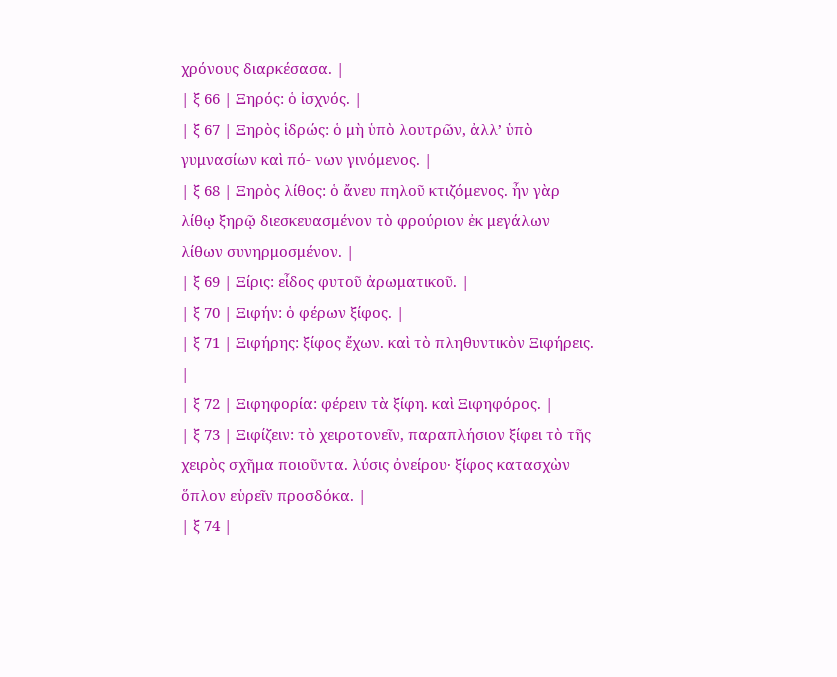χρόνους διαρκέσασα. |
| ξ 66 | Ξηρός: ὁ ἰσχνός. |
| ξ 67 | Ξηρὸς ἱδρώς: ὁ μὴ ὑπὸ λουτρῶν, ἀλλ’ ὑπὸ γυμνασίων καὶ πό‐ νων γινόμενος. |
| ξ 68 | Ξηρὸς λίθος: ὁ ἄνευ πηλοῦ κτιζόμενος. ἦν γὰρ λίθῳ ξηρῷ διεσκευασμένον τὸ φρούριον ἐκ μεγάλων λίθων συνηρμοσμένον. |
| ξ 69 | Ξίρις: εἶδος φυτοῦ ἀρωματικοῦ. |
| ξ 70 | Ξιφήν: ὁ φέρων ξίφος. |
| ξ 71 | Ξιφήρης: ξίφος ἔχων. καὶ τὸ πληθυντικὸν Ξιφήρεις. |
| ξ 72 | Ξιφηφορία: φέρειν τὰ ξίφη. καὶ Ξιφηφόρος. |
| ξ 73 | Ξιφίζειν: τὸ χειροτονεῖν, παραπλήσιον ξίφει τὸ τῆς χειρὸς σχῆμα ποιοῦντα. λύσις ὀνείρου· ξίφος κατασχὼν ὅπλον εὑρεῖν προσδόκα. |
| ξ 74 |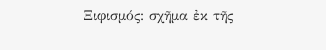Ξιφισμός: σχῆμα ἐκ τῆς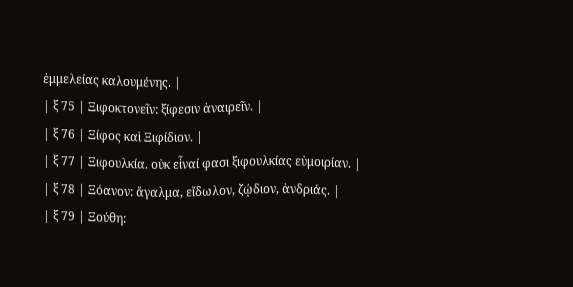ἐμμελείας καλουμένης. |
| ξ 75 | Ξιφοκτονεῖν: ξίφεσιν ἀναιρεῖν. |
| ξ 76 | Ξίφος καὶ Ξιφίδιον. |
| ξ 77 | Ξιφουλκία. οὐκ εἶναί φασι ξιφουλκίας εὐμοιρίαν. |
| ξ 78 | Ξόανον: ἄγαλμα, εἴδωλον, ζῴδιον, ἀνδριάς. |
| ξ 79 | Ξούθη: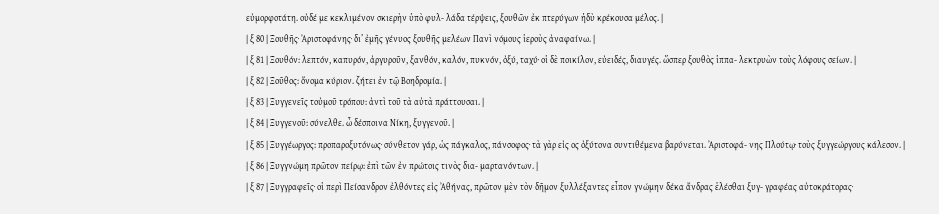εὐμορφοτάτη. οὐδέ με κεκλιμένον σκιερὴν ὑπὸ φυλ‐ λάδα τέρψεις, ξουθῶν ἐκ πτερύγων ἡδὺ κρέκουσα μέλος. |
| ξ 80 | Ξουθῆς· Ἀριστοφάνης· δι’ ἐμῆς γένυος ξουθῆς μελέων Πανὶ νόμους ἱεροὺς ἀναφαίνω. |
| ξ 81 | Ξουθόν: λεπτόν, καπυρόν, ἀργυροῦν, ξανθόν, καλόν, πυκνόν, ὀξύ, ταχύ· οἱ δὲ ποικίλον, εὐειδές, διαυγές. ὥσπερ ξουθὸς ἱππα‐ λεκτρυὼν τοὺς λόφους σείων. |
| ξ 82 | Ξοῦθος: ὄνομα κύριον. ζήτει ἐν τῷ Βοηδρομία. |
| ξ 83 | Ξυγγενεῖς τοὐμοῦ τρόπου: ἀντὶ τοῦ τὰ αὐτὰ πράττουσαι. |
| ξ 84 | Ξυγγενοῦ: σύνελθε. ὦ δέσποινα Νίκη, ξυγγενοῦ. |
| ξ 85 | Ξυγγέωργος: προπαροξυτόνως· σύνθετον γάρ, ὡς πάγκαλος, πάνσοφος· τὰ γὰρ εἰς ος ὀξύτονα συντιθέμενα βαρύνεται. Ἀριστοφά‐ νης Πλούτῳ· τοὺς ξυγγεώργους κάλεσον. |
| ξ 86 | Ξυγγνώμη πρῶτον πείρῳ: ἐπὶ τῶν ἐν πρώτοις τινὸς δια‐ μαρτανόντων. |
| ξ 87 | Ξυγγραφεῖς· οἱ περὶ Πείσανδρον ἐλθόντες εἰς Ἀθήνας, πρῶτον μὲν τὸν δῆμον ξυλλέξαντες εἶπον γνώμην δέκα ἄνδρας ἑλέσθαι ξυγ‐ γραφέας αὐτοκράτορας·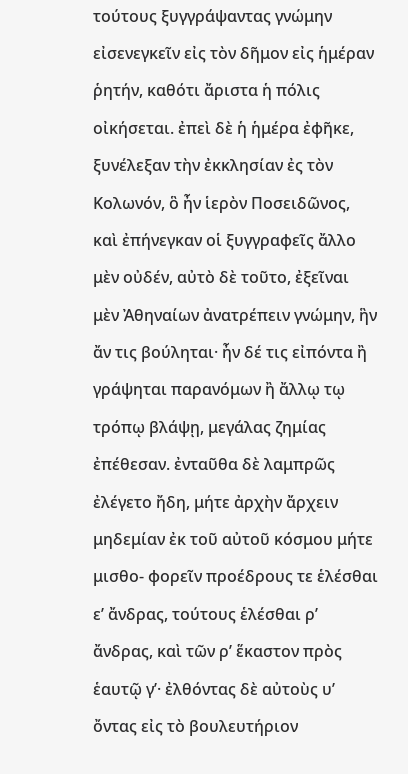τούτους ξυγγράψαντας γνώμην εἰσενεγκεῖν εἰς τὸν δῆμον εἰς ἡμέραν ῥητήν, καθότι ἄριστα ἡ πόλις οἰκήσεται. ἐπεὶ δὲ ἡ ἡμέρα ἐφῆκε, ξυνέλεξαν τὴν ἐκκλησίαν ἐς τὸν Κολωνόν, ὃ ἦν ἱερὸν Ποσειδῶνος, καὶ ἐπήνεγκαν οἱ ξυγγραφεῖς ἄλλο μὲν οὐδέν, αὐτὸ δὲ τοῦτο, ἐξεῖναι μὲν Ἀθηναίων ἀνατρέπειν γνώμην, ἣν ἄν τις βούληται· ἦν δέ τις εἰπόντα ἢ γράψηται παρανόμων ἢ ἄλλῳ τῳ τρόπῳ βλάψῃ, μεγάλας ζημίας ἐπέθεσαν. ἐνταῦθα δὲ λαμπρῶς ἐλέγετο ἤδη, μήτε ἀρχὴν ἄρχειν μηδεμίαν ἐκ τοῦ αὐτοῦ κόσμου μήτε μισθο‐ φορεῖν προέδρους τε ἑλέσθαι εʹ ἄνδρας, τούτους ἑλέσθαι ρʹ ἄνδρας, καὶ τῶν ρʹ ἕκαστον πρὸς ἑαυτῷ γʹ· ἐλθόντας δὲ αὐτοὺς υʹ ὄντας εἰς τὸ βουλευτήριον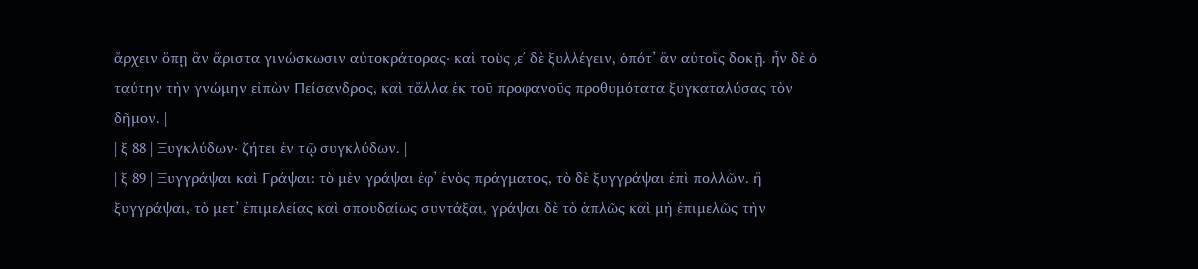ἄρχειν ὅπῃ ἂν ἄριστα γινώσκωσιν αὐτοκράτορας· καὶ τοὺς ͵εʹ δὲ ξυλλέγειν, ὁπότ’ ἂν αὐτοῖς δοκῇ. ἦν δὲ ὁ ταύτην τὴν γνώμην εἰπὼν Πείσανδρος, καὶ τἄλλα ἐκ τοῦ προφανοῦς προθυμότατα ξυγκαταλύσας τὸν δῆμον. |
| ξ 88 | Ξυγκλύδων· ζήτει ἐν τῷ συγκλύδων. |
| ξ 89 | Ξυγγράψαι καὶ Γράψαι: τὸ μὲν γράψαι ἐφ’ ἑνὸς πράγματος, τὸ δὲ ξυγγράψαι ἐπὶ πολλῶν. ἢ ξυγγράψαι, τὸ μετ’ ἐπιμελείας καὶ σπουδαίως συντάξαι, γράψαι δὲ τὸ ἁπλῶς καὶ μὴ ἐπιμελῶς τὴν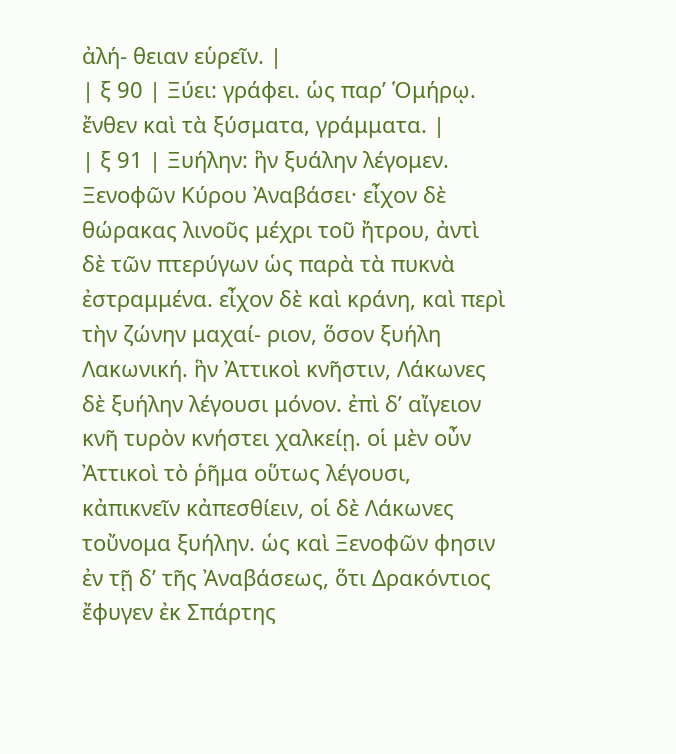ἀλή‐ θειαν εὑρεῖν. |
| ξ 90 | Ξύει: γράφει. ὡς παρ’ Ὁμήρῳ. ἔνθεν καὶ τὰ ξύσματα, γράμματα. |
| ξ 91 | Ξυήλην: ἣν ξυάλην λέγομεν. Ξενοφῶν Κύρου Ἀναβάσει· εἶχον δὲ θώρακας λινοῦς μέχρι τοῦ ἤτρου, ἀντὶ δὲ τῶν πτερύγων ὡς παρὰ τὰ πυκνὰ ἐστραμμένα. εἶχον δὲ καὶ κράνη, καὶ περὶ τὴν ζώνην μαχαί‐ ριον, ὅσον ξυήλη Λακωνική. ἣν Ἀττικοὶ κνῆστιν, Λάκωνες δὲ ξυήλην λέγουσι μόνον. ἐπὶ δ’ αἴγειον κνῆ τυρὸν κνήστει χαλκείῃ. οἱ μὲν οὖν Ἀττικοὶ τὸ ῥῆμα οὕτως λέγουσι, κἀπικνεῖν κἀπεσθίειν, οἱ δὲ Λάκωνες τοὔνομα ξυήλην. ὡς καὶ Ξενοφῶν φησιν ἐν τῇ δʹ τῆς Ἀναβάσεως, ὅτι Δρακόντιος ἔφυγεν ἐκ Σπάρτης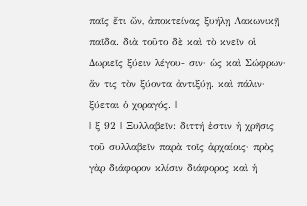παῖς ἔτι ὤν, ἀποκτείνας ξυήλῃ Λακωνικῇ παῖδα. διὰ τοῦτο δὲ καὶ τὸ κνεῖν οἱ Δωριεῖς ξύειν λέγου‐ σιν· ὡς καὶ Σώφρων· ἄν τις τὸν ξύοντα ἀντιξύῃ. καὶ πάλιν· ξύεται ὁ χοραγός. |
| ξ 92 | Ξυλλαβεῖν: διττή ἐστιν ἡ χρῆσις τοῦ συλλαβεῖν παρὰ τοῖς ἀρχαίοις· πρὸς γὰρ διάφορον κλίσιν διάφορος καὶ ἡ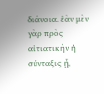διάνοια. ἐὰν μὲν γὰρ πρὸς αἰτιατικὴν ἡ σύνταξις ᾖ,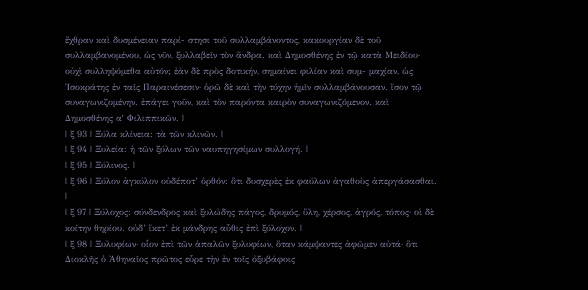ἔχθραν καὶ δυσμένειαν παρί‐ στησι τοῦ συλλαμβάνοντος, κακουργίαν δὲ τοῦ συλλαμβανομένου, ὡς νῦν, ξυλλαβεῖν τὸν ἄνδρα. καὶ Δημοσθένης ἐν τῷ κατὰ Μειδίου· οὐχὶ συλληψόμεθα αὐτόν; ἐὰν δὲ πρὸς δοτικήν, σημαίνει φιλίαν καὶ συμ‐ μαχίαν, ὡς Ἰσοκράτης ἐν ταῖς Παραινέσεσιν· ὁρῶ δὲ καὶ τὴν τύχην ἡμῖν συλλαμβάνουσαν. ἴσον τῷ συναγωνιζομένην. ἐπάγει γοῦν, καὶ τὸν παρόντα καιρὸν συναγωνιζόμενον. καὶ Δημοσθένης αʹ Φιλιππικῶν. |
| ξ 93 | Ξύλα κλίνεια: τὰ τῶν κλινῶν. |
| ξ 94 | Ξυλεία: ἡ τῶν ξύλων τῶν ναυπηγησίμων συλλογή. |
| ξ 95 | Ξύλινος. |
| ξ 96 | Ξύλον ἀγκύλον οὐδέποτ’ ὀρθόν: ὅτι δυσχερὲς ἐκ φαύλων ἀγαθοὺς ἀπεργάσασθαι. |
| ξ 97 | Ξύλοχος: σύνδενδρος καὶ ξυλώδης πάγος, δρυμός, ὕλη, χέρσος, ἀγρός, τόπος· οἱ δὲ κοίτην θηρίου. οὐδ’ ἵκετ’ ἐκ μάνδρης αὖθις ἐπὶ ξύλοχον. |
| ξ 98 | Ξυλυφίων· οἷον ἐπὶ τῶν ἁπαλῶν ξυλυφίων, ὅταν κάμψαντες ἀφῶμεν αὐτά· ὅτι Διοκλῆς ὁ Ἀθηναῖος πρῶτος εὗρε τὴν ἐν τοῖς ὀξυβάφοις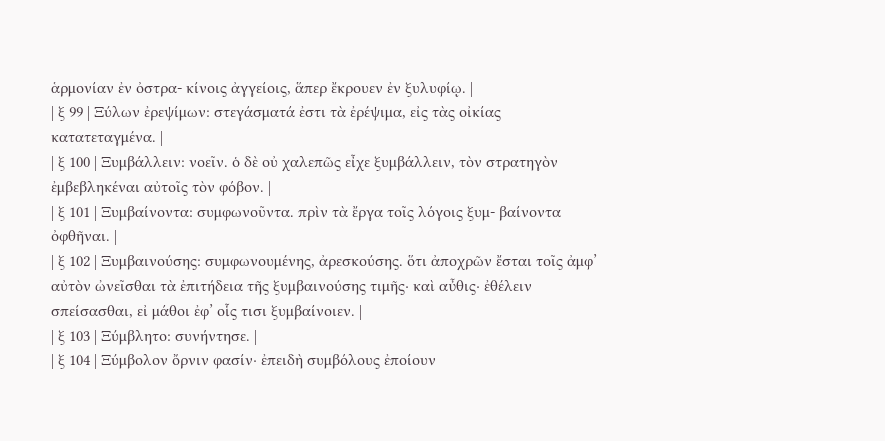ἁρμονίαν ἐν ὀστρα‐ κίνοις ἀγγείοις, ἅπερ ἔκρουεν ἐν ξυλυφίῳ. |
| ξ 99 | Ξύλων ἐρεψίμων: στεγάσματά ἐστι τὰ ἐρέψιμα, εἰς τὰς οἰκίας κατατεταγμένα. |
| ξ 100 | Ξυμβάλλειν: νοεῖν. ὁ δὲ οὐ χαλεπῶς εἶχε ξυμβάλλειν, τὸν στρατηγὸν ἐμβεβληκέναι αὐτοῖς τὸν φόβον. |
| ξ 101 | Ξυμβαίνοντα: συμφωνοῦντα. πρὶν τὰ ἔργα τοῖς λόγοις ξυμ‐ βαίνοντα ὀφθῆναι. |
| ξ 102 | Ξυμβαινούσης: συμφωνουμένης, ἀρεσκούσης. ὅτι ἀποχρῶν ἔσται τοῖς ἀμφ’ αὐτὸν ὠνεῖσθαι τὰ ἐπιτήδεια τῆς ξυμβαινούσης τιμῆς· καὶ αὖθις· ἐθέλειν σπείσασθαι, εἰ μάθοι ἐφ’ οἷς τισι ξυμβαίνοιεν. |
| ξ 103 | Ξύμβλητο: συνήντησε. |
| ξ 104 | Ξύμβολον ὄρνιν φασίν· ἐπειδὴ συμβόλους ἐποίουν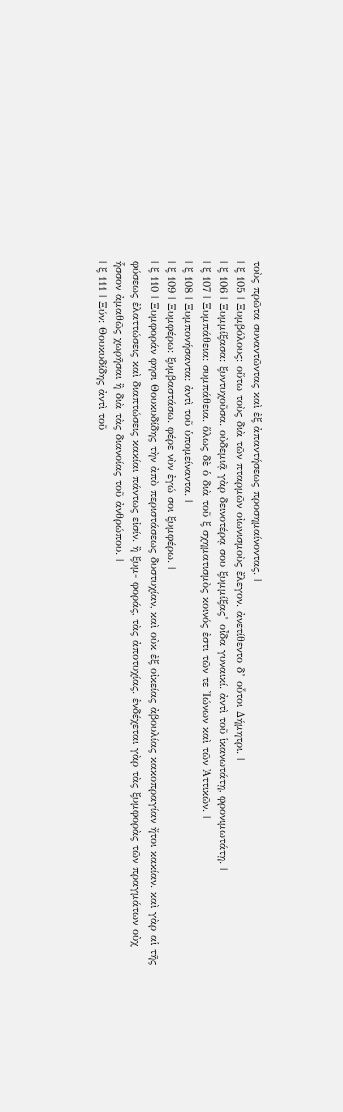τοὺς πρῶτα συναντῶντας καὶ ἐξ ἀπαντήσεως προσημαίνοντας. |
| ξ 105 | Ξυμβόλους: οὕτω τοὺς διὰ τῶν πταρμῶν οἰωνισμοὺς ἔλεγον. ἀνετίθεντο δ’ οὗτοι Δήμητρι. |
| ξ 106 | Ξυμμίξασα: ξυντυχοῦσα. οὐδεμιᾷ γὰρ δεινοτέρᾳ σου ξυμμίξας’ οἶδα γυναικί. ἀντὶ τοῦ ἱκανωτάτῃ, φρονιμωτάτῃ. |
| ξ 107 | Ξυμπάθεια: συμπάθεια. ὅλως δὲ ὁ διὰ τοῦ ξ σχηματισμὸς κοινός ἐστι τῶν τε Ἰώνων καὶ τῶν Ἀττικῶν. |
| ξ 108 | Ξυμπονήσαντα: ἀντὶ τοῦ ὑπομείναντα. |
| ξ 109 | Ξυμφέρω: ξυμβαστάσω. φέρε νὺν ἐγώ σοι ξυμφέρω. |
| ξ 110 | Ξυμφοράν φησι Θουκυδίδης τὴν ἀπὸ περιστάσεως δυστυχίαν, καὶ οὐκ ἐξ οἰκείας ἀβουλίας κακοπραγίαν ἤτοι κακίαν. καὶ γὰρ αἱ τῆς φύσεως ἐλαττώσεις καὶ διαπτώσεις κακίαι πάντως εἰσίν. ἢ ξυμ‐ φοράς, τὰς ἀποτυχίας. ἐνδέχεται γὰρ τὰς ξυμφορὰς τῶν πραγμάτων οὐχ ἧσσον ἀμαθῶς χωρῆσαι ἢ διὰ τὰς διανοίας τοῦ ἀνθρώπου. |
| ξ 111 | Ξύν: Θουκυδίδης ἀντὶ τοῦ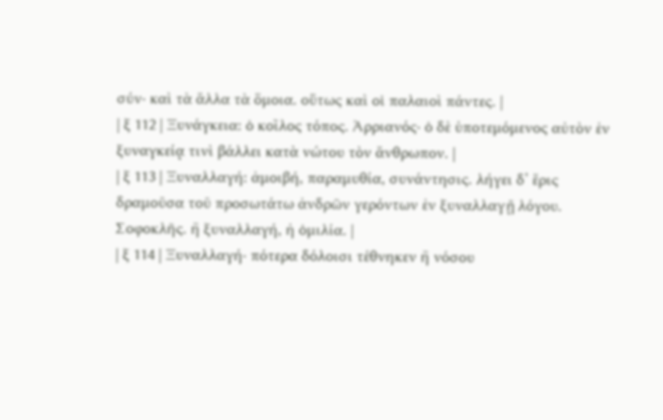σύν· καὶ τὰ ἄλλα τὰ ὅμοια. οὕτως καὶ οἱ παλαιοὶ πάντες. |
| ξ 112 | Ξυνάγκεια: ὁ κοῖλος τόπος. Ἀρριανός· ὁ δὲ ὑποτεμόμενος αὐτὸν ἐν ξυναγκείᾳ τινὶ βάλλει κατὰ νώτου τὸν ἄνθρωπον. |
| ξ 113 | Ξυναλλαγή: ἀμοιβή, παραμυθία, συνάντησις. λήγει δ’ ἔρις δραμοῦσα τοῦ προσωτάτω ἀνδρῶν γερόντων ἐν ξυναλλαγῇ λόγου. Σοφοκλῆς. ἢ ξυναλλαγή, ἡ ὁμιλία. |
| ξ 114 | Ξυναλλαγή· πότερα δόλοισι τέθνηκεν ἢ νόσου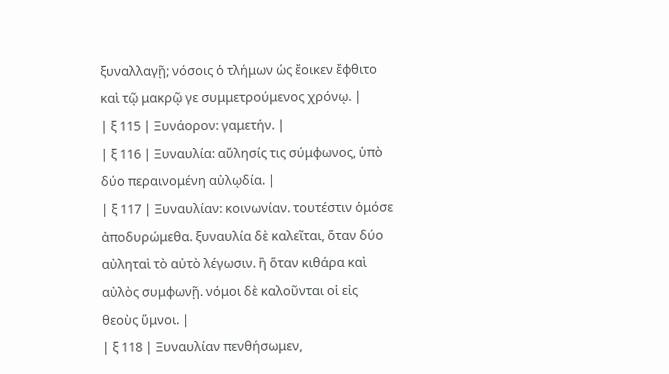ξυναλλαγῇ; νόσοις ὁ τλήμων ὡς ἔοικεν ἔφθιτο καὶ τῷ μακρῷ γε συμμετρούμενος χρόνῳ. |
| ξ 115 | Ξυνάορον: γαμετήν. |
| ξ 116 | Ξυναυλία: αὔλησίς τις σύμφωνος, ὑπὸ δύο περαινομένη αὐλῳδία. |
| ξ 117 | Ξυναυλίαν: κοινωνίαν. τουτέστιν ὁμόσε ἀποδυρώμεθα. ξυναυλία δὲ καλεῖται, ὅταν δύο αὐληταὶ τὸ αὐτὸ λέγωσιν. ἢ ὅταν κιθάρα καὶ αὐλὸς συμφωνῇ. νόμοι δὲ καλοῦνται οἱ εἰς θεοὺς ὕμνοι. |
| ξ 118 | Ξυναυλίαν πενθήσωμεν,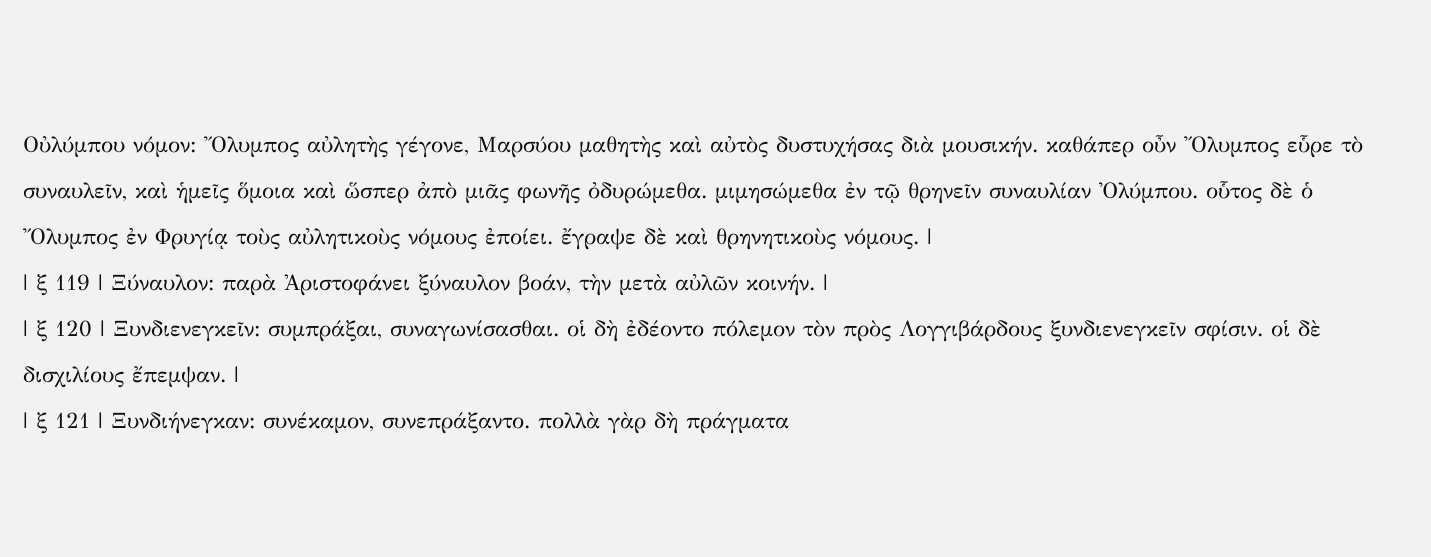Οὐλύμπου νόμον: Ὄλυμπος αὐλητὴς γέγονε, Μαρσύου μαθητὴς καὶ αὐτὸς δυστυχήσας διὰ μουσικήν. καθάπερ οὖν Ὄλυμπος εὗρε τὸ συναυλεῖν, καὶ ἡμεῖς ὅμοια καὶ ὥσπερ ἀπὸ μιᾶς φωνῆς ὀδυρώμεθα. μιμησώμεθα ἐν τῷ θρηνεῖν συναυλίαν Ὀλύμπου. οὗτος δὲ ὁ Ὄλυμπος ἐν Φρυγίᾳ τοὺς αὐλητικοὺς νόμους ἐποίει. ἔγραψε δὲ καὶ θρηνητικοὺς νόμους. |
| ξ 119 | Ξύναυλον: παρὰ Ἀριστοφάνει ξύναυλον βοάν, τὴν μετὰ αὐλῶν κοινήν. |
| ξ 120 | Ξυνδιενεγκεῖν: συμπράξαι, συναγωνίσασθαι. οἱ δὴ ἐδέοντο πόλεμον τὸν πρὸς Λογγιβάρδους ξυνδιενεγκεῖν σφίσιν. οἱ δὲ δισχιλίους ἔπεμψαν. |
| ξ 121 | Ξυνδιήνεγκαν: συνέκαμον, συνεπράξαντο. πολλὰ γὰρ δὴ πράγματα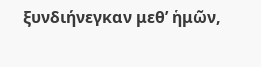ξυνδιήνεγκαν μεθ’ ἡμῶν,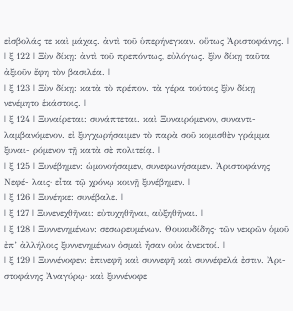εἰσβολάς τε καὶ μάχας. ἀντὶ τοῦ ὑπερήνεγκαν. οὕτως Ἀριστοφάνης. |
| ξ 122 | Ξὺν δίκῃ: ἀντὶ τοῦ πρεπόντως, εὐλόγως. ξὺν δίκῃ ταῦτα ἀξιοῦν ἔφη τὸν βασιλέα. |
| ξ 123 | Ξὺν δίκῃ: κατὰ τὸ πρέπον. τὰ γέρα τούτοις ξὺν δίκῃ νενέμητο ἑκάστοις. |
| ξ 124 | Ξυναίρεται: συνάπτεται. καὶ Ξυναιρόμενον, συναντι‐ λαμβανόμενον. εἰ ξυγχωρήσαιμεν τὸ παρὰ σοῦ κομισθὲν γράμμα ξυναι‐ ρόμενον τῇ κατὰ σὲ πολιτείᾳ. |
| ξ 125 | Ξυνέβημεν: ὡμονοήσαμεν, συνεφωνήσαμεν. Ἀριστοφάνης Νεφέ‐ λαις· εἶτα τῷ χρόνῳ κοινῇ ξυνέβημεν. |
| ξ 126 | Ξυνέηκε: συνέβαλε. |
| ξ 127 | Ξυνενεχθῆναι: εὐτυχηθῆναι, αὐξηθῆναι. |
| ξ 128 | Ξυννενημένων: σεσωρευμένων. Θουκυδίδης· τῶν νεκρῶν ὁμοῦ ἐπ’ ἀλλήλοις ξυννενημένων ὀσμαὶ ἦσαν οὐκ ἀνεκτοί. |
| ξ 129 | Ξυννένοφεν: ἐπινεφῆ καὶ συννεφῆ καὶ συννέφελά ἐστιν. Ἀρι‐ στοφάνης Ἀναγύρῳ· καὶ ξυννένοφε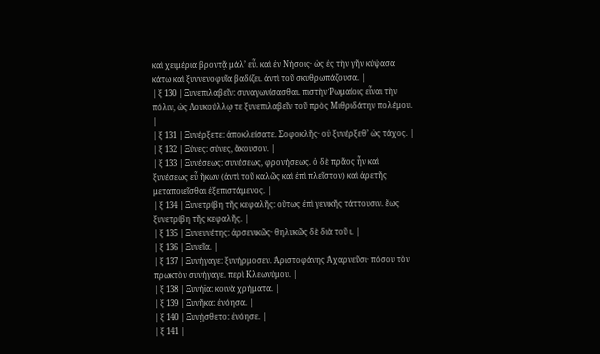καὶ χειμέρια βροντᾷ μάλ’ εὖ. καὶ ἐν Νήσοις· ὡς ἐς τὴν γῆν κύψασα κάτω καὶ ξυννενοφυῖα βαδίζει. ἀντὶ τοῦ σκυθρωπάζουσα. |
| ξ 130 | Ξυνεπιλαβεῖν: συναγωνίσασθαι. πιστὴν Ῥωμαίοις εἶναι τὴν πόλιν, ὡς Λουκούλλῳ τε ξυνεπιλαβεῖν τοῦ πρὸς Μιθριδάτην πολέμου. |
| ξ 131 | Ξυνέρξετε: ἀποκλείσατε. Σοφοκλῆς· οὐ ξυνέρξεθ’ ὡς τάχος. |
| ξ 132 | Ξύνες: σύνες, ἄκουσον. |
| ξ 133 | Ξυνέσεως: συνέσεως, φρονήσεως. ὁ δὲ πρᾶος ἦν καὶ ξυνέσεως εὖ ἥκων (ἀντὶ τοῦ καλῶς καὶ ἐπὶ πλεῖστον) καὶ ἀρετῆς μεταποιεῖσθαι ἐξεπιστάμενος. |
| ξ 134 | Ξυνετρίβη τῆς κεφαλῆς: οὕτως ἐπὶ γενικῆς τάττουσιν. ἕως ξυνετρίβη τῆς κεφαλῆς. |
| ξ 135 | Ξυνευνέτης: ἀρσενικῶς· θηλυκῶς δὲ διὰ τοῦ ι. |
| ξ 136 | Ξυνεῖα. |
| ξ 137 | Ξυνήγαγε: ξυνήρμοσεν. Ἀριστοφάνης Ἀχαρνεῦσι· πόσου τὸν πρωκτὸν συνήγαγε. περὶ Κλεωνύμου. |
| ξ 138 | Ξυνήϊα: κοινὰ χρήματα. |
| ξ 139 | Ξυνῆκα: ἐνόησα. |
| ξ 140 | Ξυνῄσθετο: ἐνόησε. |
| ξ 141 |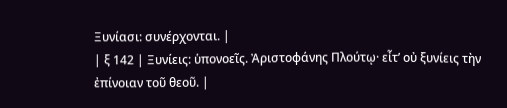Ξυνίασι: συνέρχονται. |
| ξ 142 | Ξυνίεις: ὑπονοεῖς. Ἀριστοφάνης Πλούτῳ· εἶτ’ οὐ ξυνίεις τὴν ἐπίνοιαν τοῦ θεοῦ. |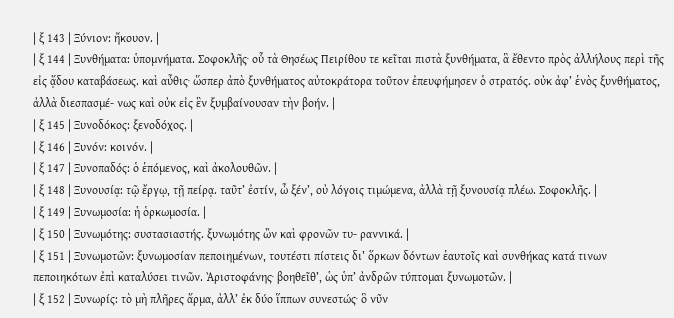| ξ 143 | Ξύνιον: ἤκουον. |
| ξ 144 | Ξυνθήματα: ὑπομνήματα. Σοφοκλῆς· οὗ τὰ Θησέως Πειρίθου τε κεῖται πιστὰ ξυνθήματα, ἃ ἔθεντο πρὸς ἀλλήλους περὶ τῆς εἰς ᾅδου καταβάσεως. καὶ αὖθις· ὥσπερ ἀπὸ ξυνθήματος αὐτοκράτορα τοῦτον ἐπευφήμησεν ὁ στρατός. οὐκ ἀφ’ ἑνὸς ξυνθήματος, ἀλλὰ διεσπασμέ‐ νως καὶ οὐκ εἰς ἓν ξυμβαίνουσαν τὴν βοήν. |
| ξ 145 | Ξυνοδόκος: ξενοδόχος. |
| ξ 146 | Ξυνόν: κοινόν. |
| ξ 147 | Ξυνοπαδός: ὁ ἑπόμενος, καὶ ἀκολουθῶν. |
| ξ 148 | Ξυνουσίᾳ: τῷ ἔργῳ, τῇ πείρᾳ. ταῦτ’ ἐστίν, ὦ ξέν’, οὐ λόγοις τιμώμενα, ἀλλὰ τῇ ξυνουσίᾳ πλέω. Σοφοκλῆς. |
| ξ 149 | Ξυνωμοσία: ἡ ὁρκωμοσία. |
| ξ 150 | Ξυνωμότης: συστασιαστής. ξυνωμότης ὢν καὶ φρονῶν τυ‐ ραννικά. |
| ξ 151 | Ξυνωμοτῶν: ξυνωμοσίαν πεποιημένων, τουτέστι πίστεις δι’ ὅρκων δόντων ἑαυτοῖς καὶ συνθήκας κατά τινων πεποιηκότων ἐπὶ καταλύσει τινῶν. Ἀριστοφάνης· βοηθεῖθ’, ὡς ὑπ’ ἀνδρῶν τύπτομαι ξυνωμοτῶν. |
| ξ 152 | Ξυνωρίς: τὸ μὴ πλῆρες ἅρμα, ἀλλ’ ἐκ δύο ἵππων συνεστώς· ὃ νῦν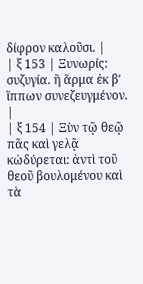δίφρον καλοῦσι. |
| ξ 153 | Ξυνωρίς: συζυγία. ἢ ἅρμα ἐκ βʹ ἵππων συνεζευγμένον. |
| ξ 154 | Ξὺν τῷ θεῷ πᾶς καὶ γελᾷ κὠδύρεται: ἀντὶ τοῦ θεοῦ βουλομένου καὶ τὰ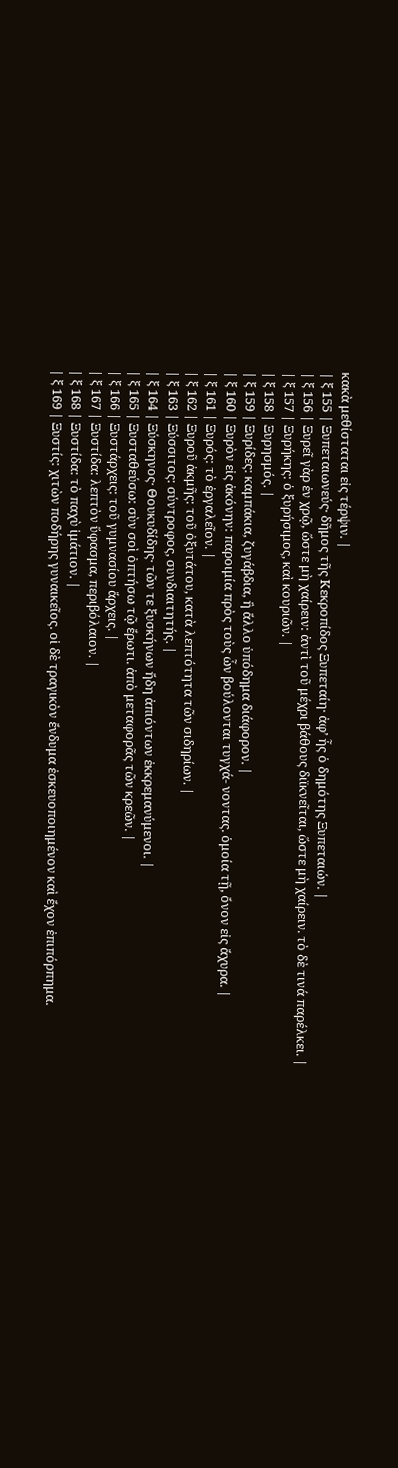κακὰ μεθίσταται εἰς τέρψιν. |
| ξ 155 | Ξυπεταιωνεύς· δῆμος τῆς Κεκροπίδος Ξυπεταίη· ἀφ’ ἧς ὁ δημότης Ξυπεταιών. |
| ξ 156 | Ξυρεῖ γὰρ ἐν χρῷ, ὥστε μὴ χαίρειν: ἀντὶ τοῦ μέχρι βάθους διϊκνεῖται, ὥστε μὴ χαίρειν. τὸ δὲ τινά παρέλκει. |
| ξ 157 | Ξυρήκης: ὁ ξυρήσιμος, καὶ κουριῶν. |
| ξ 158 | Ξυρησμός. |
| ξ 159 | Ξυρίδες: καμπάκια, ζυγάβδια, ἢ ἄλλο ὑπόδημα διάφορον. |
| ξ 160 | Ξυρὸν εἰς ἀκόνην: παροιμία πρὸς τοὺς ὧν βούλονται τυγχά‐ νοντας. ὁμοία τῇ, ὄνον εἰς ἄχυρα. |
| ξ 161 | Ξυρός: τὸ ἐργαλεῖον. |
| ξ 162 | Ξυροῦ ἀκμῆς: τοῦ ὀξυτάτου, κατὰ λεπτότητα τῶν σιδηρίων. |
| ξ 163 | Ξύσσιτος: σύντροφος, συνδιαιτητής. |
| ξ 164 | Ξύσκηνος· Θουκυδίδης· τῶν τε ξυσκήνων ἤδη ἀπιόντων ἐκκρεμανύμενοι. |
| ξ 165 | Ξυσταθεύσω: σὺν σοὶ ὀπτήσω τῷ ἔρωτι. ἀπὸ μεταφορᾶς τῶν κρεῶν. |
| ξ 166 | Ξυστάρχεις: τοῦ γυμνασίου ἄρχεις. |
| ξ 167 | Ξυστίδα: λεπτὸν ὕφασμα, περιβόλαιον. |
| ξ 168 | Ξυστίδα: τὸ παχὺ ἱμάτιον. |
| ξ 169 | Ξυστίς: χιτὼν ποδήρης γυναικεῖος. οἱ δὲ τραγικὸν ἔνδυμα ἐσκευοποιημένον καὶ ἔχον ἐπιπόρπημα.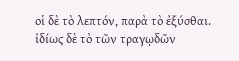οἱ δὲ τὸ λεπτόν, παρὰ τὸ ἐξύσθαι. ἰδίως δὲ τὸ τῶν τραγῳδῶν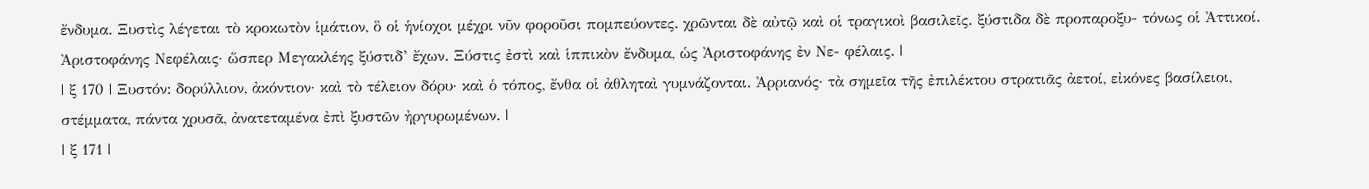ἔνδυμα. Ξυστὶς λέγεται τὸ κροκωτὸν ἱμάτιον, ὃ οἱ ἡνίοχοι μέχρι νῦν φοροῦσι πομπεύοντες. χρῶνται δὲ αὐτῷ καὶ οἱ τραγικοὶ βασιλεῖς. ξύστιδα δὲ προπαροξυ‐ τόνως οἱ Ἀττικοί. Ἀριστοφάνης Νεφέλαις· ὥσπερ Μεγακλέης ξύστιδ’ ἔχων. Ξύστις ἐστὶ καὶ ἱππικὸν ἔνδυμα, ὡς Ἀριστοφάνης ἐν Νε‐ φέλαις. |
| ξ 170 | Ξυστόν: δορύλλιον, ἀκόντιον· καὶ τὸ τέλειον δόρυ· καὶ ὁ τόπος, ἔνθα οἱ ἀθληταὶ γυμνάζονται. Ἀρριανός· τὰ σημεῖα τῆς ἐπιλέκτου στρατιᾶς ἀετοί, εἰκόνες βασίλειοι, στέμματα, πάντα χρυσᾶ, ἀνατεταμένα ἐπὶ ξυστῶν ἠργυρωμένων. |
| ξ 171 |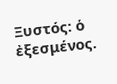Ξυστός: ὁ ἐξεσμένος.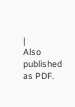|
Also published as PDF.